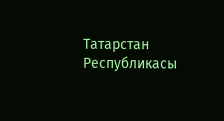Татарстан Республикасы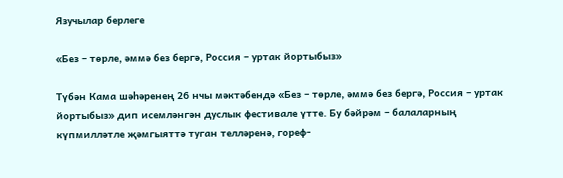Язучылар берлеге

«Без – төрле, әммә без бергә, Россия – уртак йортыбыз»

Түбән Кама шәһәренең 26 нчы мәктәбендә «Без – төрле, әммә без бергә, Россия – уртак йортыбыз» дип исемләнгән дуслык фестивале үтте. Бу бәйрәм – балаларның күпмилләтле җәмгыяттә туган телләренә, гореф-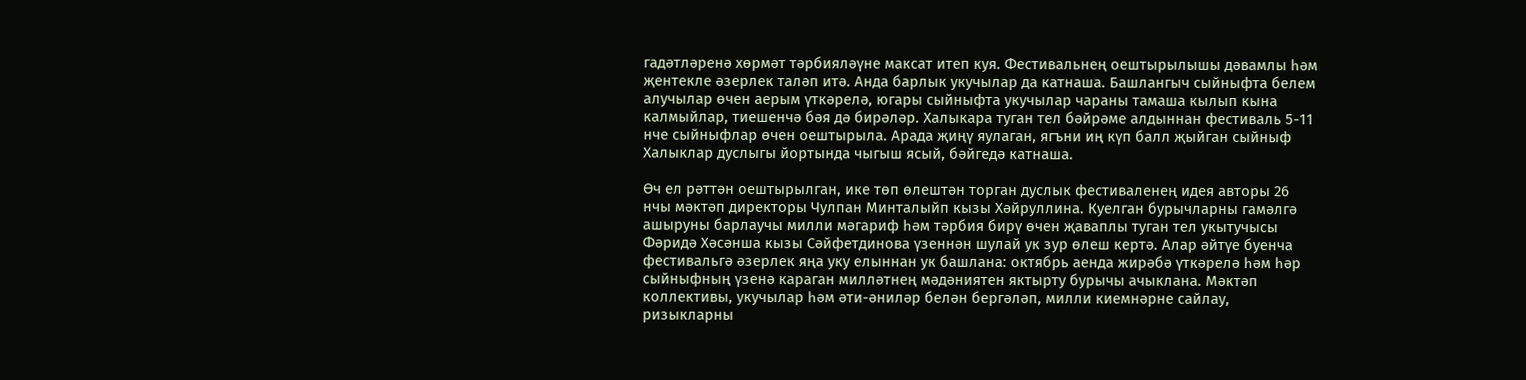гадәтләренә хөрмәт тәрбияләүне максат итеп куя. Фестивальнең оештырылышы дәвамлы һәм җентекле әзерлек таләп итә. Анда барлык укучылар да катнаша. Башлангыч сыйныфта белем алучылар өчен аерым үткәрелә, югары сыйныфта укучылар чараны тамаша кылып кына калмыйлар, тиешенчә бәя дә бирәләр. Халыкара туган тел бәйрәме алдыннан фестиваль 5-11 нче сыйныфлар өчен оештырыла. Арада җиңү яулаган, ягъни иң күп балл җыйган сыйныф Халыклар дуслыгы йортында чыгыш ясый, бәйгедә катнаша.

Өч ел рәттән оештырылган, ике төп өлештән торган дуслык фестиваленең идея авторы 26 нчы мәктәп директоры Чулпан Минталыйп кызы Хәйруллина. Куелган бурычларны гамәлгә ашыруны барлаучы милли мәгариф һәм тәрбия бирү өчен җаваплы туган тел укытучысы Фәридә Хәсәнша кызы Сәйфетдинова үзеннән шулай ук зур өлеш кертә. Алар әйтүе буенча фестивальгә әзерлек яңа уку елыннан ук башлана: октябрь аенда жирәбә үткәрелә һәм һәр сыйныфның үзенә караган милләтнең мәдәниятен яктырту бурычы ачыклана. Мәктәп коллективы, укучылар һәм әти-әниләр белән бергәләп, милли киемнәрне сайлау, ризыкларны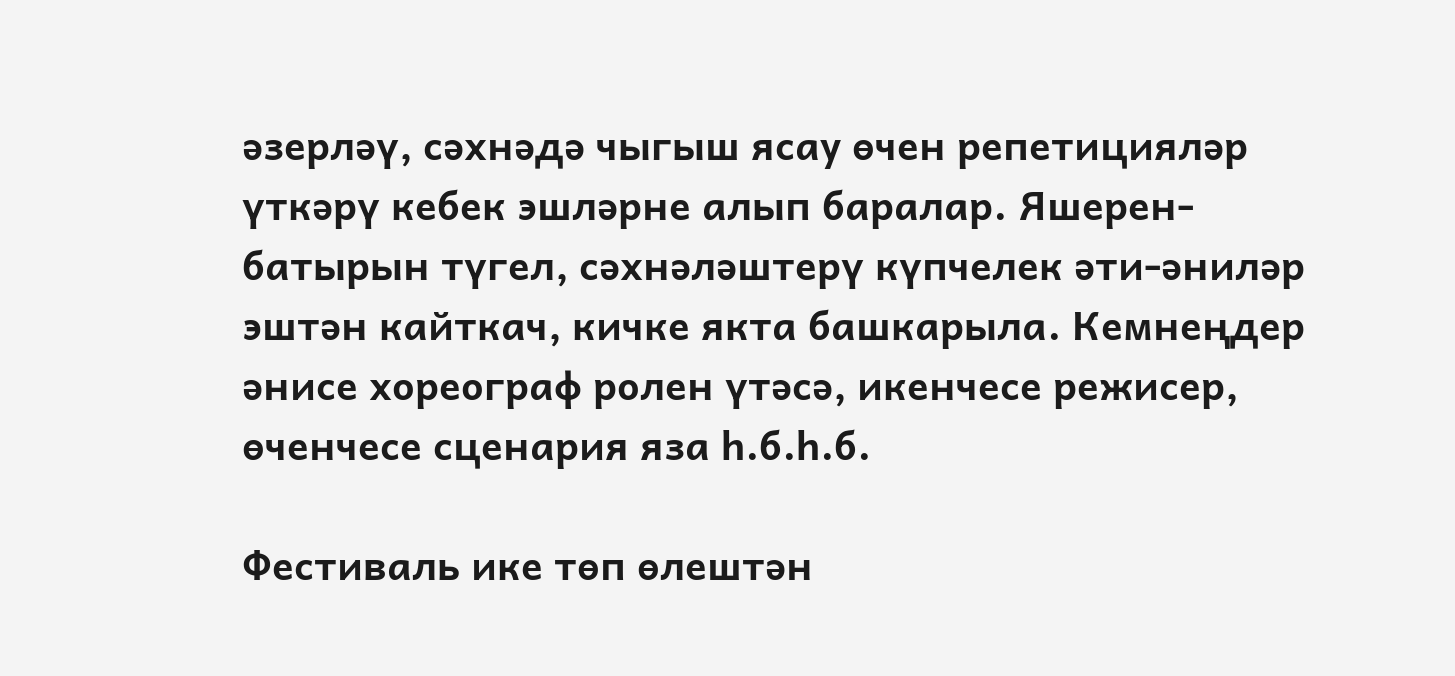әзерләү, сәхнәдә чыгыш ясау өчен репетицияләр үткәрү кебек эшләрне алып баралар. Яшерен-батырын түгел, сәхнәләштерү күпчелек әти-әниләр эштән кайткач, кичке якта башкарыла. Кемнеңдер әнисе хореограф ролен үтәсә, икенчесе режисер, өченчесе сценария яза һ.б.һ.б.

Фестиваль ике төп өлештән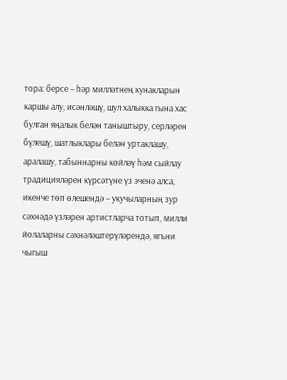тора: берсе – һәр милләтнең кунакларын каршы алу, исәнләшү, шул халыкка гына хас булган яңалык белән таныштыру, серләрен бүлешү, шатлыклары белән уртаклашу, аралашу, табыннарны көйләү һәм сыйлау традицияләрен күрсәтүне үз эченә алса, икенче төп өлешендә – укучыларның зур сәхнәдә үзләрен артистларча тотып, милли йолаларны сәхнәләштерүләрендә, ягъни чыгыш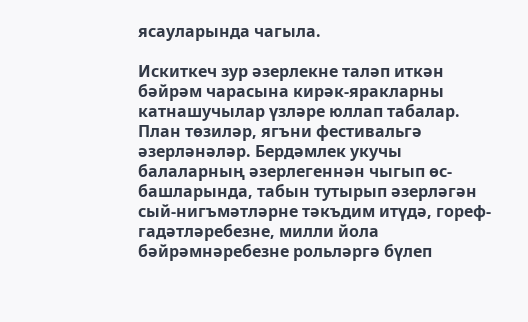ясауларында чагыла.

Искиткеч зур әзерлекне таләп иткән бәйрәм чарасына кирәк-яракларны катнашучылар үзләре юллап табалар. План төзиләр, ягъни фестивальгә әзерләнәләр. Бердәмлек укучы балаларның әзерлегеннән чыгып өс-башларында, табын тутырып әзерләгән сый-нигъмәтләрне тәкъдим итүдә, гореф-гадәтләребезне, милли йола бәйрәмнәребезне рольләргә бүлеп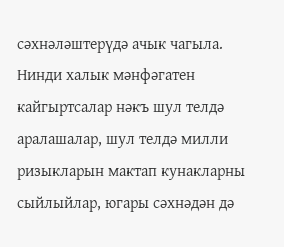сәхнәләштерүдә ачык чагыла. Нинди халык мәнфәгатен кайгыртсалар нәкъ шул телдә аралашалар, шул телдә милли ризыкларын мактап кунакларны сыйлыйлар, югары сәхнәдән дә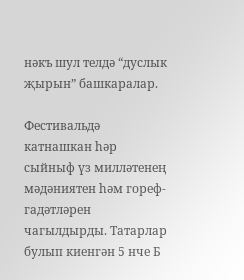нәкъ шул телдә “дуслык җырын” башкаралар.

Фестивальдә катнашкан һәр сыйныф үз милләтенең мәдәниятен һәм гореф-гадәтләрен чагылдырды. Татарлар булып киенгән 5 нче Б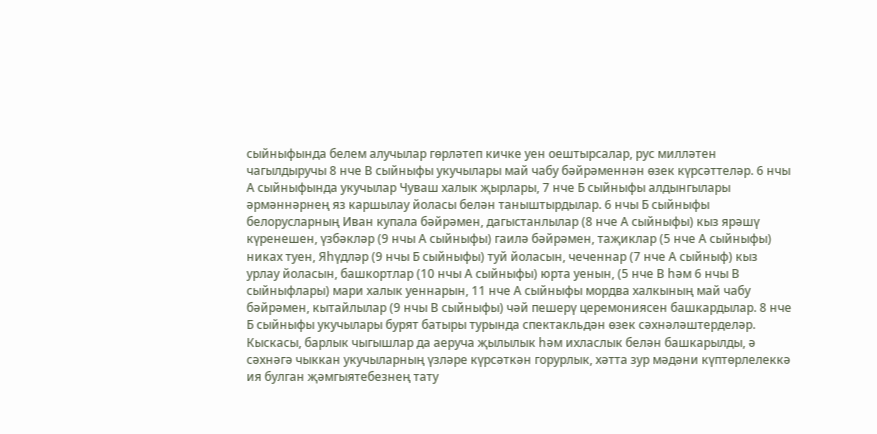сыйныфында белем алучылар гөрләтеп кичке уен оештырсалар, рус милләтен чагылдыручы 8 нче В сыйныфы укучылары май чабу бәйрәменнән өзек күрсәттеләр. 6 нчы А сыйныфында укучылар Чуваш халык җырлары, 7 нче Б сыйныфы алдынгылары әрмәннәрнең яз каршылау йоласы белән таныштырдылар. 6 нчы Б сыйныфы белорусларның Иван купала бәйрәмен, дагыстанлылар (8 нче А сыйныфы) кыз ярәшү күренешен, үзбәкләр (9 нчы А сыйныфы) гаилә бәйрәмен, таҗиклар (5 нче А сыйныфы)  никах туен, Яһүдләр (9 нчы Б сыйныфы) туй йоласын, чеченнар (7 нче А сыйныф) кыз урлау йоласын, башкортлар (10 нчы А сыйныфы) юрта уенын, (5 нче В һәм 6 нчы В сыйныфлары) мари халык уеннарын, 11 нче А сыйныфы мордва халкының май чабу бәйрәмен, кытайлылар (9 нчы В сыйныфы) чәй пешерү церемониясен башкардылар. 8 нче Б сыйныфы укучылары бурят батыры турында спектакльдән өзек сәхнәләштерделәр. Кыскасы, барлык чыгышлар да аеруча җылылык һәм ихласлык белән башкарылды, ә сәхнәгә чыккан укучыларның үзләре күрсәткән горурлык, хәтта зур мәдәни күптөрлелеккә ия булган җәмгыятебезнең тату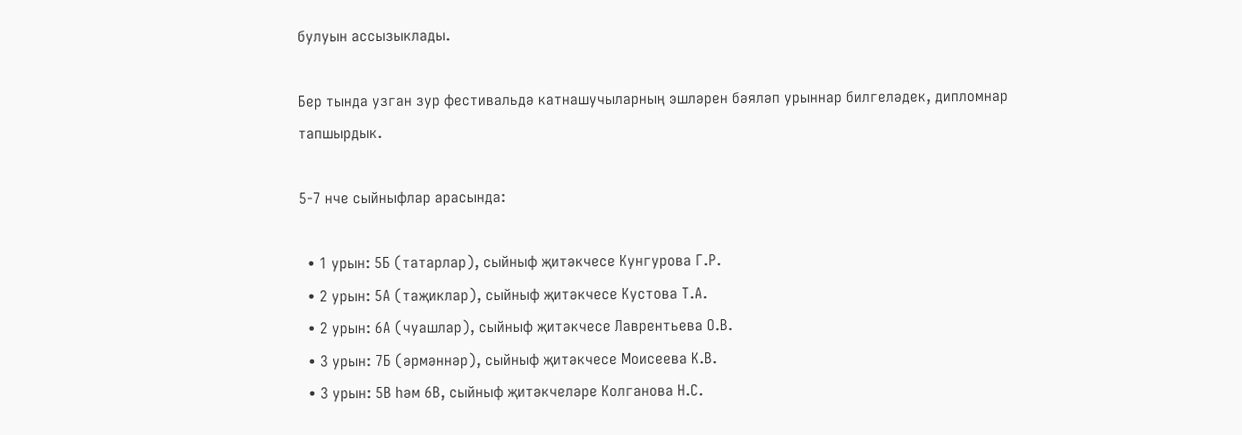булуын ассызыклады.

Бер тында узган зур фестивальдә катнашучыларның эшләрен бәяләп урыннар билгеләдек, дипломнар тапшырдык.

5-7 нче сыйныфлар арасында:

  • 1 урын: 5Б (татарлар), сыйныф җитәкчесе Кунгурова Г.Р.
  • 2 урын: 5А (таҗиклар), сыйныф җитәкчесе Кустова Т.А.
  • 2 урын: 6А (чуашлар), сыйныф җитәкчесе Лаврентьева О.В.
  • 3 урын: 7Б (әрмәннәр), сыйныф җитәкчесе Моисеева К.В.
  • 3 урын: 5В һәм 6В, сыйныф җитәкчеләре Колганова Н.С.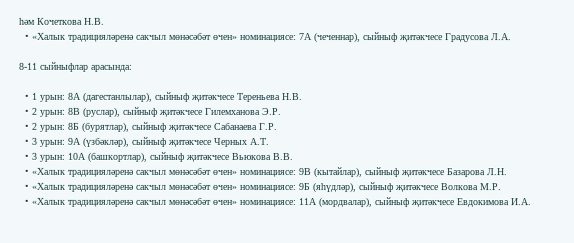һәм Кочеткова Н.В.
  • «Халык традицияләренә сакчыл мөнәсәбәт өчен» номинациясе: 7А (чеченнар), сыйныф җитәкчесе Градусова Л.А.

8-11 сыйныфлар арасында:

  • 1 урын: 8А (дагестанлылар), сыйныф җитәкчесе Тереньева Н.В.
  • 2 урын: 8В (руслар), сыйныф җитәкчесе Гилемханова Э.Р.
  • 2 урын: 8Б (бурятлар), сыйныф җитәкчесе Сабанаева Г.Р.
  • 3 урын: 9А (үзбәкләр), сыйныф җитәкчесе Черных А.Т.
  • 3 урын: 10А (башкортлар), сыйныф җитәкчесе Вьюкова В.В.
  • «Халык традицияләренә сакчыл мөнәсәбәт өчен» номинациясе: 9В (кытайлар), сыйныф җитәкчесе Базарова Л.Н.
  • «Халык традицияләренә сакчыл мөнәсәбәт өчен» номинациясе: 9Б (яһүдләр), сыйныф җитәкчесе Волкова М.Р.
  • «Халык традицияләренә сакчыл мөнәсәбәт өчен» номинациясе: 11А (мордвалар), сыйныф җитәкчесе Евдокимова И.А.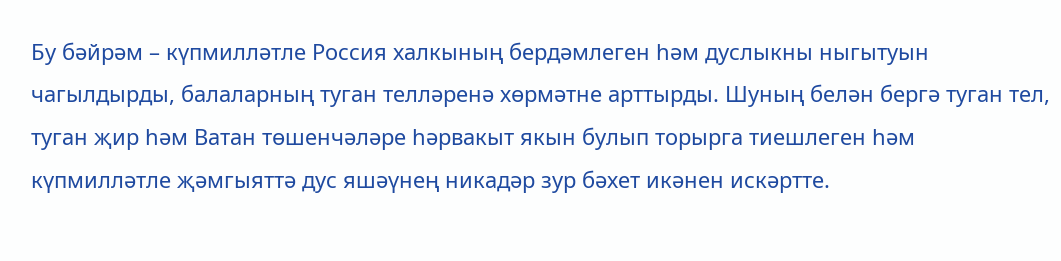Бу бәйрәм – күпмилләтле Россия халкының бердәмлеген һәм дуслыкны ныгытуын чагылдырды, балаларның туган телләренә хөрмәтне арттырды. Шуның белән бергә туган тел, туган җир һәм Ватан төшенчәләре һәрвакыт якын булып торырга тиешлеген һәм күпмилләтле җәмгыяттә дус яшәүнең никадәр зур бәхет икәнен искәртте.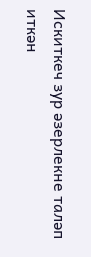Искиткеч зур әзерлекне таләп иткән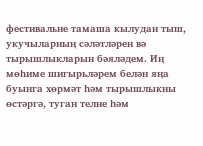фестивальне тамаша кылудан тыш, укучыларның сәләтләрен вә тырышлыкларын бәяләдем. Иң мөһиме шигырьләрем белән яңа буынга хөрмәт һәм тырышлыкны өстәргә, туган телне һәм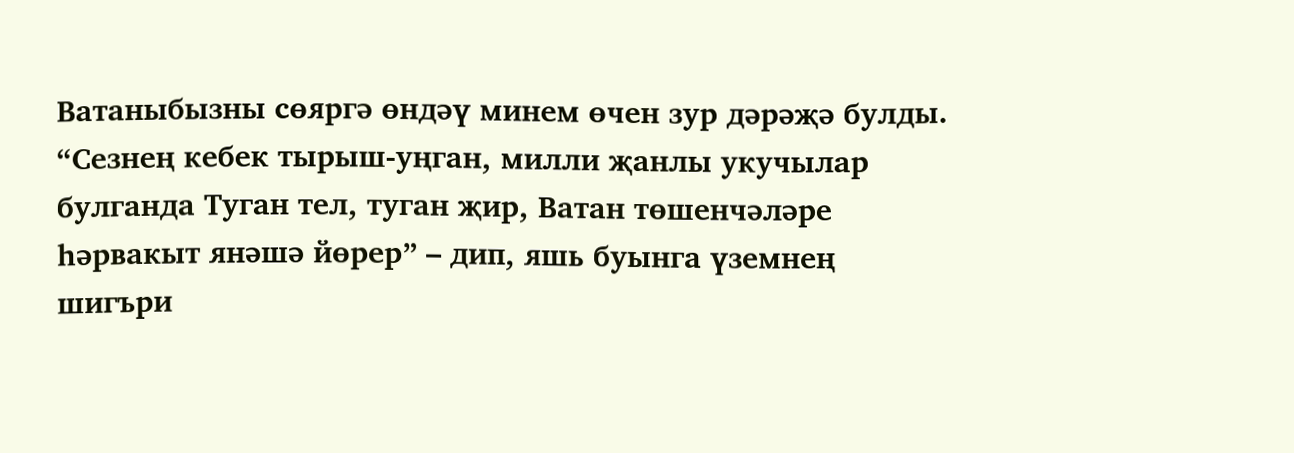Ватаныбызны сөяргә өндәү минем өчен зур дәрәҗә булды. “Сезнең кебек тырыш-уңган, милли җанлы укучылар булганда Туган тел, туган җир, Ватан төшенчәләре hәрвакыт янәшә йөрер” – дип, яшь буынга үземнең шигъри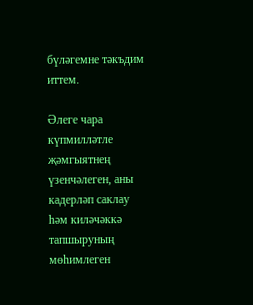бүләгемне тәкъдим иттем.

Әлеге чара күпмилләтле җәмгыятнең үзенчәлеген, аны кадерләп саклау һәм киләчәккә тапшыруның мөһимлеген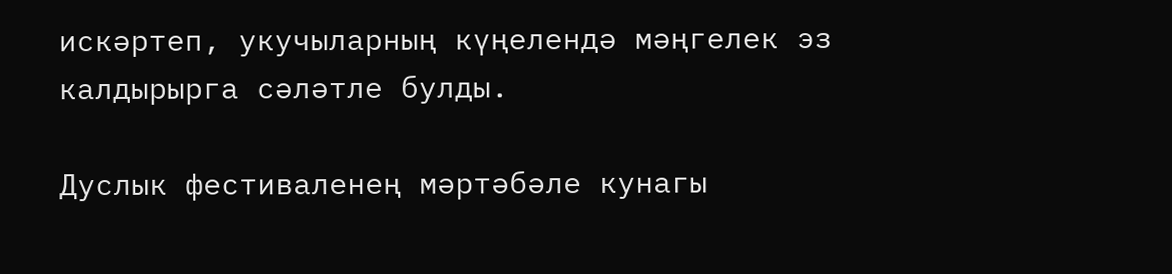искәртеп, укучыларның күңелендә мәңгелек эз калдырырга сәләтле булды.

Дуслык фестиваленең мәртәбәле кунагы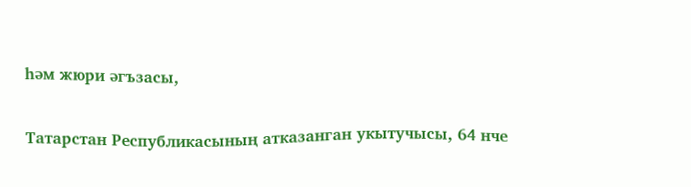һәм жюри әгъзасы,

Татарстан Республикасының атказанган укытучысы, 64 нче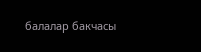балалар бакчасы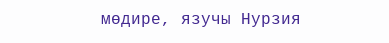мөдире, язучы Нурзия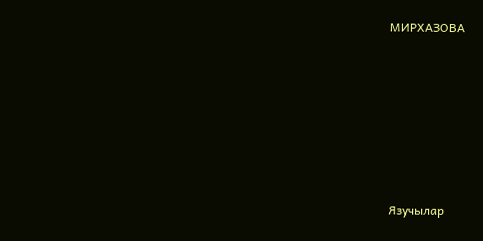МИРХАЗОВА








Язучылар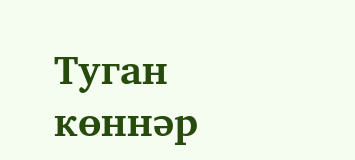Туган көннәр